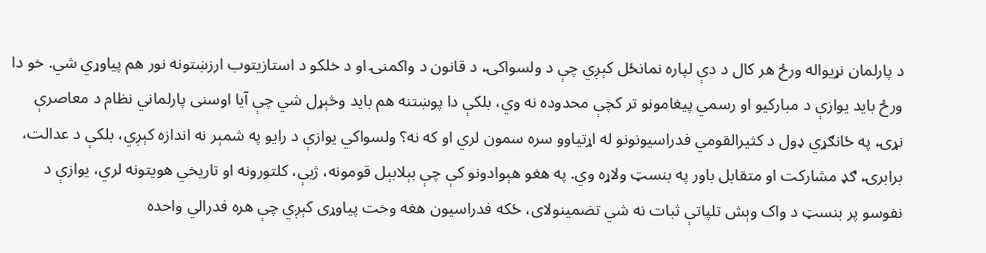د پارلمان نړیواله ورځ هر کال د دې لپاره نمانځل کېږي چې د ولسواکۍ، د قانون د واکمنۍ او د خلکو د استازیتوب ارزښتونه نور هم پیاوړي شي. خو دا ورځ باید یوازې د مبارکیو او رسمي پیغامونو تر کچې محدوده نه وي، بلکې دا پوښتنه هم باید وڅېړل شي چې آیا اوسنی پارلماني نظام د معاصرې نړۍ، په ځانګړي ډول د کثیرالقومي فدراسیونونو له اړتیاوو سره سمون لري او که نه؟ ولسواکي یوازې د رایو په شمېر نه اندازه کېږي، بلکې د عدالت، برابرۍ، ګډ مشارکت او متقابل باور په بنسټ ولاړه وي. په هغو هېوادونو کې چې بېلابېل قومونه، ژبې، کلتورونه او تاریخي هویتونه لري، یوازې د نفوسو پر بنسټ د واک وېش تلپاتې ثبات نه شي تضمینولای، ځکه فدراسیون هغه وخت پیاوړی کېږي چې هره فدرالي واحده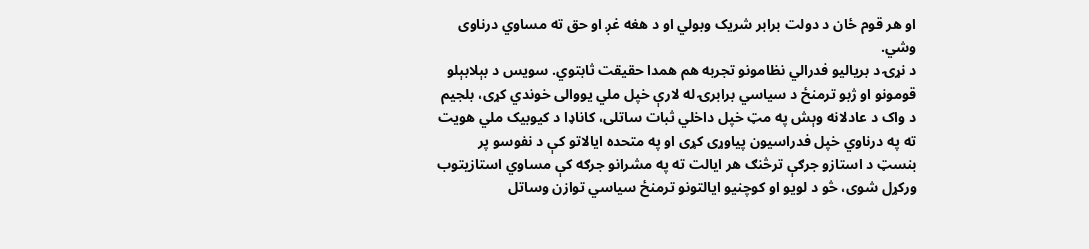او هر قوم ځان د دولت برابر شریک وبولي او د هغه غږ او حق ته مساوي درناوی وشي.
د نړۍ د بریالیو فدرالي نظامونو تجربه هم همدا حقیقت ثابتوي. سویس د بېلابېلو قومونو او ژبو ترمنځ د سیاسي برابرۍ له لارې خپل ملي یووالی خوندي کړی، بلجیم د واک د عادلانه وېش په مټ خپل داخلي ثبات ساتلی، کاناډا د کیوبیک ملي هویت ته په درناوي خپل فدراسیون پیاوړی کړی او په متحده ایالاتو کې د نفوسو پر بنسټ د استازو جرګې ترڅنګ هر ایالت ته په مشرانو جرګه کې مساوي استازیتوب ورکړل شوی، څو د لویو او کوچنیو ایالتونو ترمنځ سیاسي توازن وساتل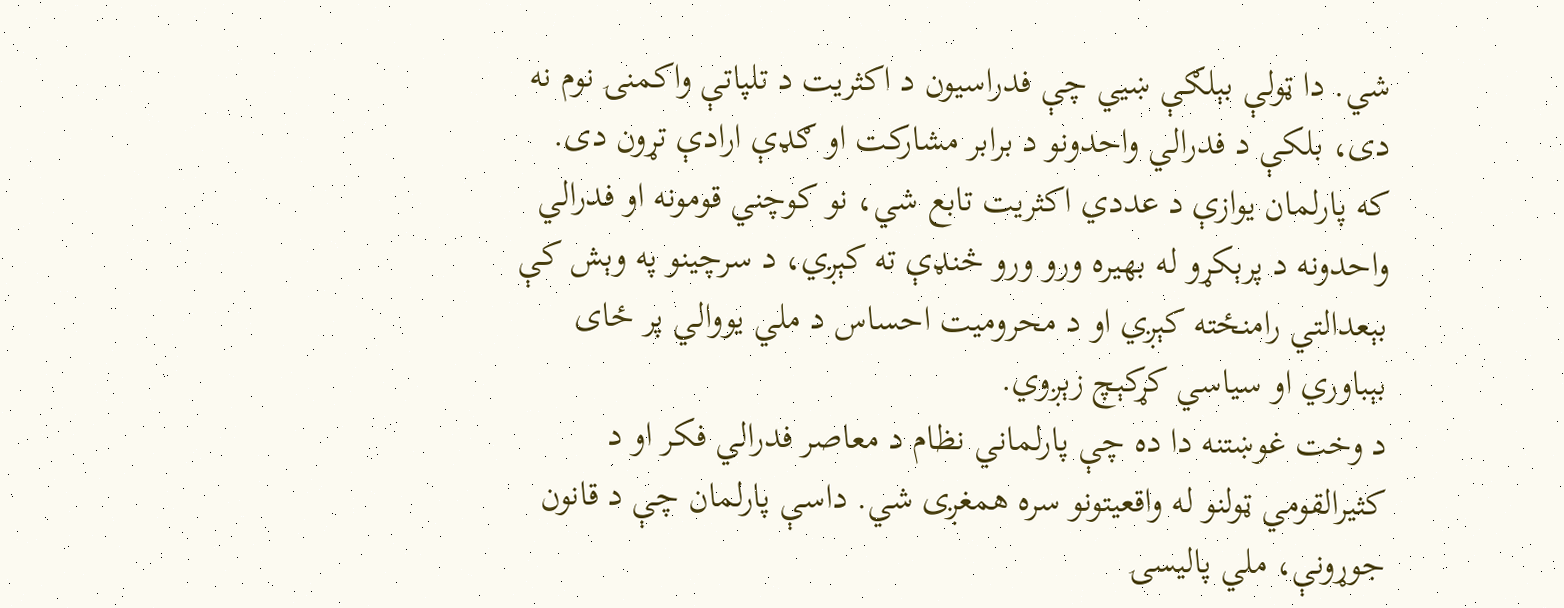شي. دا ټولې بېلګې ښيي چې فدراسیون د اکثریت د تلپاتې واکمنۍ نوم نه دی، بلکې د فدرالي واحدونو د برابر مشارکت او ګډې ارادې تړون دی. که پارلمان یوازې د عددي اکثریت تابع شي، نو کوچني قومونه او فدرالي واحدونه د پرېکړو له بهیره ورو ورو څنډې ته کېږي، د سرچینو په وېش کې بېعدالتي رامنځته کېږي او د محرومیت احساس د ملي یووالي پر ځای بېباوري او سیاسي کړکېچ زېږوي.
د وخت غوښتنه دا ده چې پارلماني نظام د معاصر فدرالي فکر او د کثیرالقومي ټولنو له واقعیتونو سره همغږی شي. داسې پارلمان چې د قانون جوړونې، ملي پالیسۍ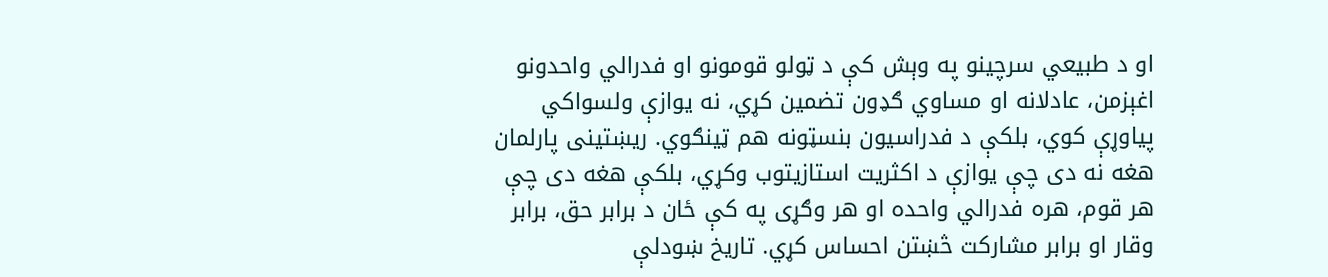او د طبیعي سرچینو په وېش کې د ټولو قومونو او فدرالي واحدونو اغېزمن، عادلانه او مساوي ګډون تضمین کړي، نه یوازې ولسواکي پیاوړې کوي، بلکې د فدراسیون بنسټونه هم ټینګوي. ریښتینی پارلمان هغه نه دی چې یوازې د اکثریت استازیتوب وکړي، بلکې هغه دی چې هر قوم، هره فدرالي واحده او هر وګړی په کې ځان د برابر حق، برابر وقار او برابر مشارکت څښتن احساس کړي. تاریخ ښودلې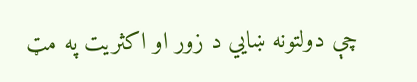چې دولتونه ښايي د زور او اکثریت په مټ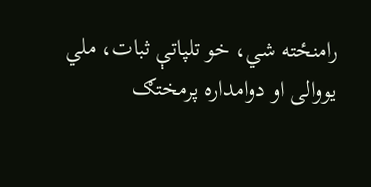رامنځته شي، خو تلپاتې ثبات، ملي یووالی او دوامداره پرمختګ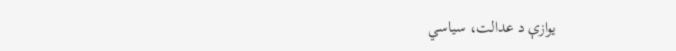یوازې د عدالت، سیاسي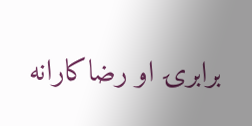برابرۍ او رضاکارانه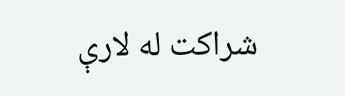شراکت له لارې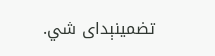تضمینېدای شي.